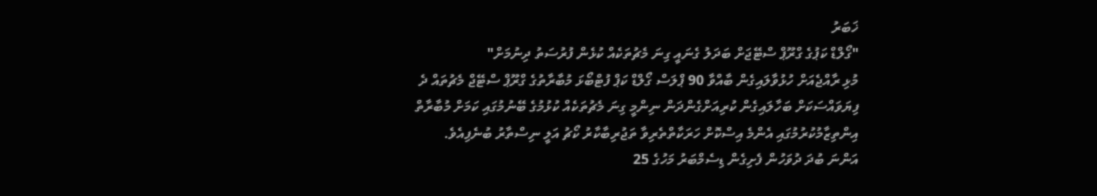ޚަބަރު
"ގޯލްޑް ކަޕުގެ ގްރޫޕް ސްޓޭޖަށް ބަދަލު ގެނައީ ގިނަ މެޗުތަކެއް ކުޅެން ފުރުސަތު ދިނުމަށް"
މުޅި ރާއްޖެއަށް ހުޅުވާލައިގެން ބާއްވާ 90 ޕްލަސް ގޯލްޑް ކަޕް ފުޓްބޯޅަ މުބާރާތުގެ ގްރޫޕް ސްޓޭޖް މެޗުތައް ދެ ފިޔަވައްސަކަށް ބަހާލައިގެން ކުރިއަށްގެންދަން ނިންމީ ގިނަ މެޗުތަކެއް ކުޅުމުގެ ބޭނުމުގައި ކަމަށް މުބާރާތް އިންތިޒާމުކުރުމުގައި އެންމެ އިސްކޮށް ހަރަކާތްތެރިވާ ތަޖުރިބާކާރު ކޯޗު އަލީ ނިސްތާރު ބުނެފިއެވެ.
އަންނަ ބުދަ ދުވަހުން ފެށިގެން ޑިސެމްބަރު މަހުގެ 25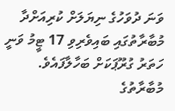ވަނަ ދުވަހުގެ ނިޔަލަށް ކުރިއަށްދާ މުބާރާތުގައި ބައިވެރިވި 17 ޓީމު ވަނީ ހަތަރު ގުރޫޕަކަށް ބަހާލާފައެވެ.
މުބާރާތުގެ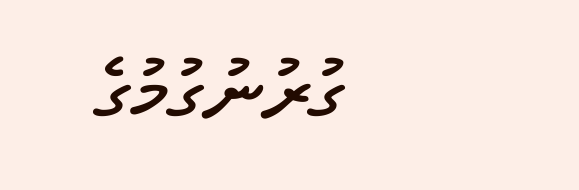ގުރުނުގުމުގެ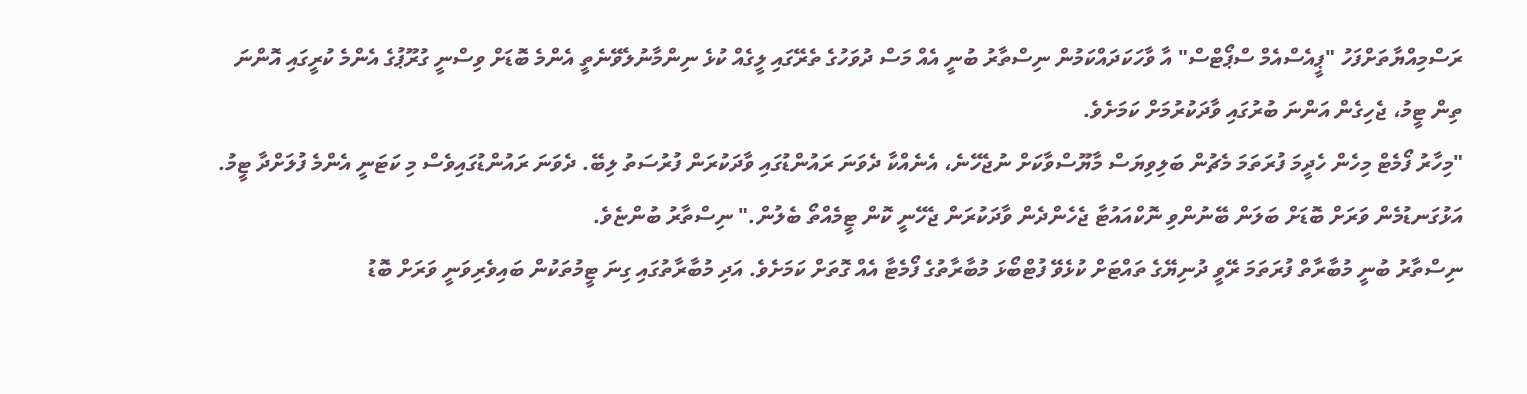ރަސްމިއްޔާތަށްފަހު "ޕީއެސްއެމް ސްޕޯޓްސް" އާ ވާހަކަދައްކަމުން ނިސްތާރު ބުނީ އެއް މަސް ދުވަހުގެ ތެރޭގައި ލީގެއް ކުޅެ ނިންމާނުލެވޭނެތީ އެންމެ ބޮޑަށް ވިސްނީ ގުރޫޕުގެ އެންމެ ކުރީގައި އޮންނަ ތިން ޓީމު، ޖެހިގެން އަންނަ ބުރުގައި ވާދަކުރުމަށް ކަމަށެވެ.
"މިހާރު ފޯމެޓް މިހެން ހެދީމަ ފުރަތަމަ މެޗުން ބަލިވިޔަސް މާޔޫސްވާކަށް ނުޖެހޭނެ، އެނެއްކާ ދެވަނަ ރައުންޑުގައި ވާދަކުރަން ފުރުސަތު ލިބޭ. ދެވަނަ ރައުންޑުގައިވެސް މި ކަޓަނީ އެންމެ ފުލަށްދާ ޓީމު. އަޅުގަނޑުމެން ވަރަށް ބޮޑަށް ބަލަން ބޭނުންވި ނޮކްއައުޓާ ޖެހެންދެން ވާދަކުރަން ޖެހޭނީ ކޮން ޓީމެއްތޯ ބެލުން." ނިސްތާރު ބުންޏެވެ.
ނިސްތާރު ބުނީ މުބާރާތް ފުރަތަމަ ރޭވީ ދުނިޔޭގެ ތައްޓަށް ކުޅެވޭ ފުޓްބޯޅަ މުބާރާތުގެ ފޯމެޓާ އެއް ގޮތަށް ކަމަށެވެ. އަދި މުބާރާތުގައި ގިނަ ޓީމުތަކުން ބައިވެރިވަނީ ވަރަށް ބޮޑު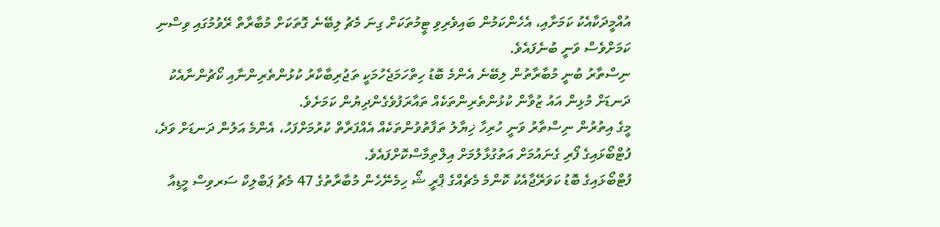އުއްމީދަކާއެކު ކަމަށާއި، އެހެންކަމުން ބައިވެރިވި ޓީމުތަކަށް ގިނަ މެޗު ލިބޭނެ ގޮތަކަށް މުބާރާތް ރޭވުމުގައި ވިސްނި ކަމަށްވެސް ވަނީ ބުނެފައެވެ.
ނިސްތާރު ބުނީ މުބާރާތުން ލިބޭނެ އެންމެ ބޮޑު ހިތްހަމަޖެހުމަކީ ތަޖުރިބާކާރު ކުޅުންތެރިންނާއި ކޯޗުންނާއެކު ދަނޑަށް މުޅިން އައު ޒުވާން ކުޅުންތެރިންތަކެއް ތައާރަފުވެގެންދިޔުން ކަމަށެވެ.
މީގެ އިތުރުން ނިސްތާރު ވަނީ ހުރިހާ ޚިޔާލު ތަފާތުވުންތަކެއް އެއްފަރާތް ކުރުމަށްފަހު، އެންމެ އަލުން ދަނޑަށް ވަދެ، ފުޓްބޯޅައިގެ ފޯރި ގެނައުމަށް އަތުގުޅާލުމަށް އިލްތިމާސްކޮށްފައެވެ.
ފުޓްބޯޅައިގެ ބޮޑު ކަވަރޭޖާއެކު ކޮންމެ މެޗެއްގެ ޕްރީ ޝޯ ހިމެނޭހެން މުބާރާތުގެ 47 މެޗު ޕަބްލިކް ސަރވިސް މީޑިއާ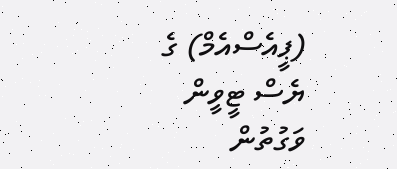(ޕީއެސްއެމް) ގެ ޔެސް ޓީވީން ވަގުތުން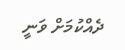ދެއްކުމަށް ވަނީ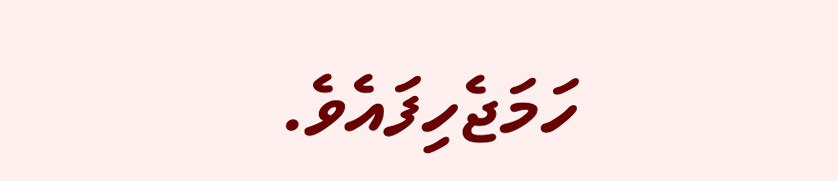ހަމަޖެހިފައެވެ.